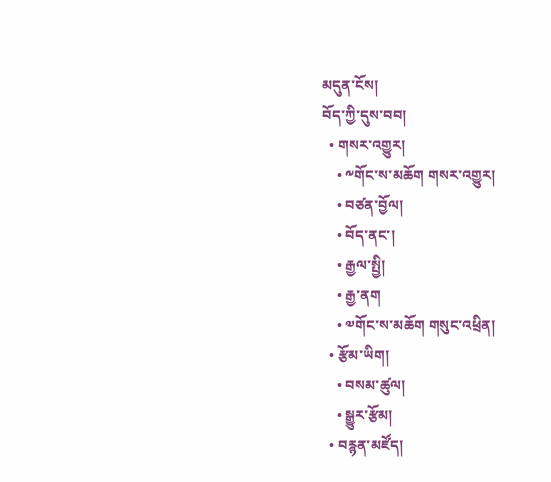མདུན་ངོས།
བོད་ཀྱི་དུས་བབ།
  • གསར་འགྱུར།
    • ༸གོང་ས་མཆོག གསར་འགྱུར།
    • བཙན་བྱོལ།
    • བོད་ནང་།
    • རྒྱལ་སྤྱི།
    • རྒྱ་ནག
    • ༧གོང་ས་མཆོག གསུང་འཕྲིན།
  • རྩོམ་ཡིག།
    • བསམ་ཚུལ།
    • སྒྱུར་རྩོམ།
  • བརྙན་མཛོད།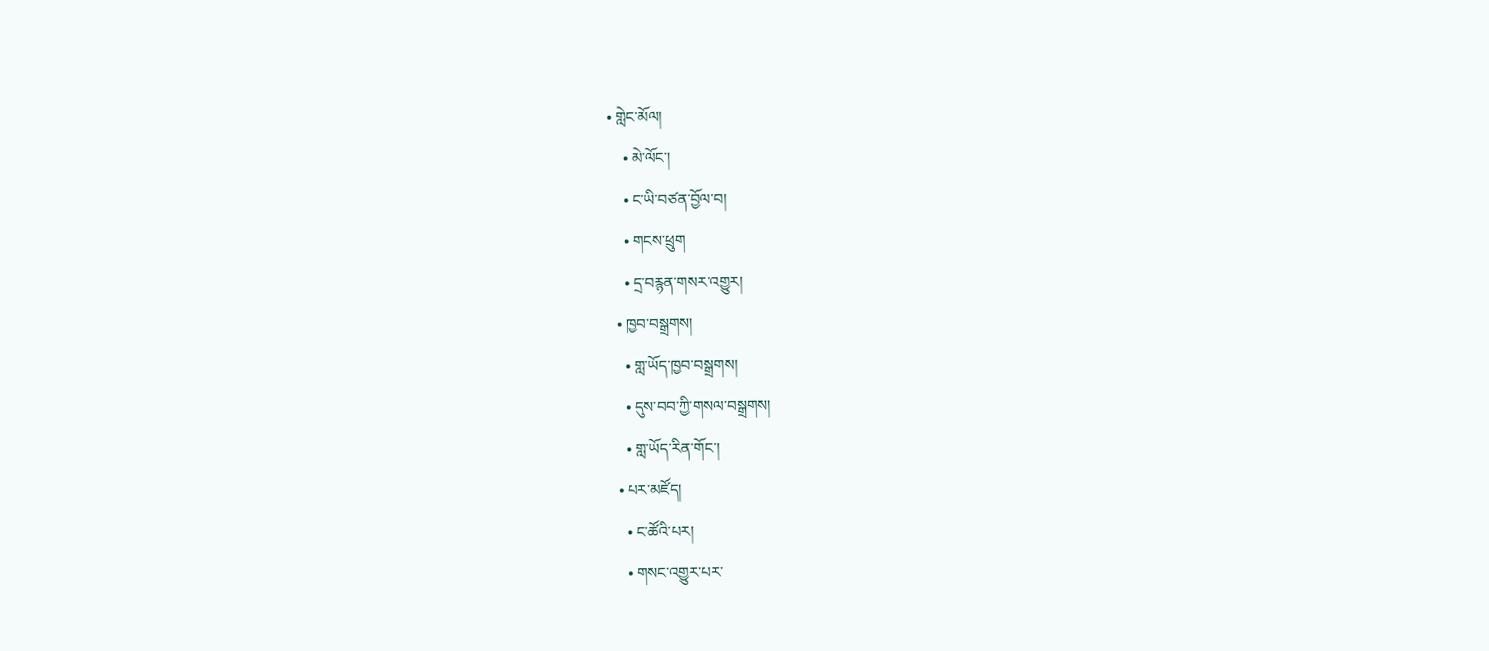• གླེང་མོལ།
    • མེ་ལོང་།
    • ང་ཡི་བཙན་བྱོལ་བ།
    • གངས་ཕྲུག
    • དྲ་བརྙན་གསར་འགྱུར།
  • ཁྱབ་བསྒྲགས།
    • གླ་ཡོད་ཁྱབ་བསྒྲགས།
    • དུས་བབ་ཀྱི་གསལ་བསྒྲགས།
    • གླ་ཡོད་རིན་གོང་།
  • པར་མཛོད།
    • ང་ཚོའི་པར།
    • གསང་འགྱུར་པར་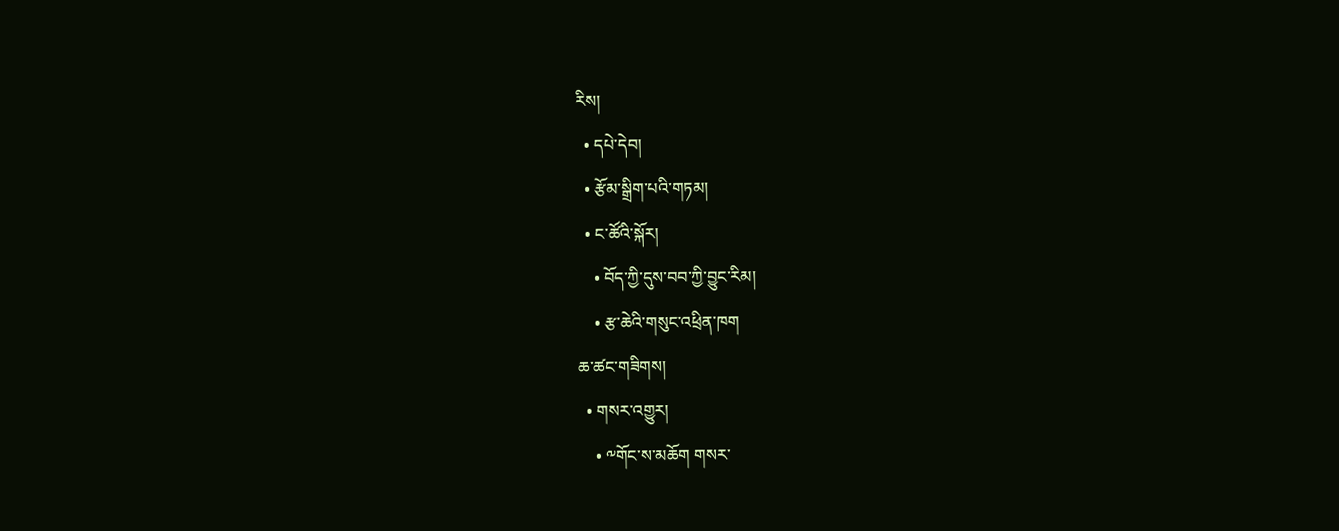རིས།
  • དཔེ་དེབ།
  • རྩོམ་སྒྲིག་པའི་གཏམ།
  • ང་ཚོའི་སྐོར།
    • བོད་ཀྱི་དུས་བབ་ཀྱི་བྱུང་རིམ།
    • རྩ་ཆེའི་གསུང་འཕྲིན་ཁག
ཆ་ཚང་གཟིགས།
  • གསར་འགྱུར།
    • ༸གོང་ས་མཆོག གསར་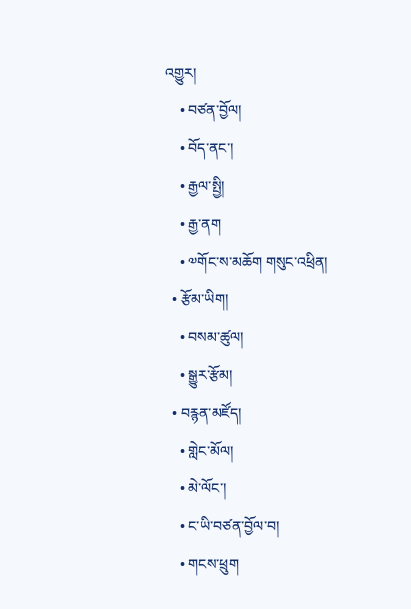འགྱུར།
    • བཙན་བྱོལ།
    • བོད་ནང་།
    • རྒྱལ་སྤྱི།
    • རྒྱ་ནག
    • ༧གོང་ས་མཆོག གསུང་འཕྲིན།
  • རྩོམ་ཡིག།
    • བསམ་ཚུལ།
    • སྒྱུར་རྩོམ།
  • བརྙན་མཛོད།
    • གླེང་མོལ།
    • མེ་ལོང་།
    • ང་ཡི་བཙན་བྱོལ་བ།
    • གངས་ཕྲུག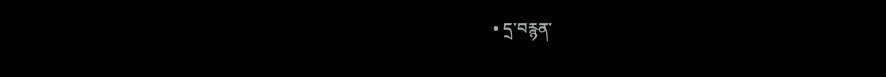• དྲ་བརྙན་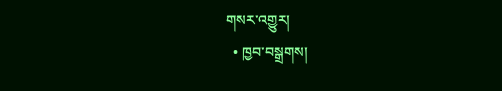གསར་འགྱུར།
  • ཁྱབ་བསྒྲགས།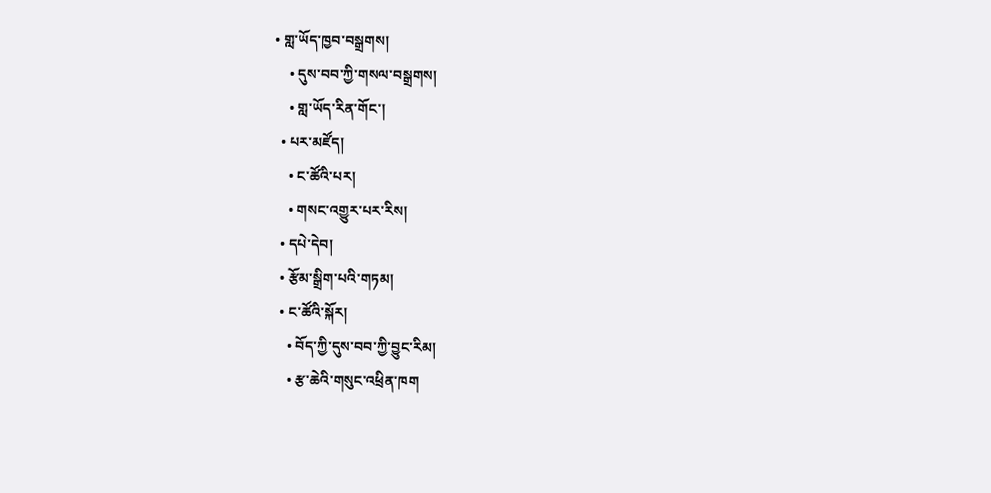• གླ་ཡོད་ཁྱབ་བསྒྲགས།
    • དུས་བབ་ཀྱི་གསལ་བསྒྲགས།
    • གླ་ཡོད་རིན་གོང་།
  • པར་མཛོད།
    • ང་ཚོའི་པར།
    • གསང་འགྱུར་པར་རིས།
  • དཔེ་དེབ།
  • རྩོམ་སྒྲིག་པའི་གཏམ།
  • ང་ཚོའི་སྐོར།
    • བོད་ཀྱི་དུས་བབ་ཀྱི་བྱུང་རིམ།
    • རྩ་ཆེའི་གསུང་འཕྲིན་ཁག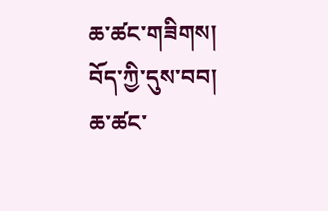ཆ་ཚང་གཟིགས།
བོད་ཀྱི་དུས་བབ།
ཆ་ཚང་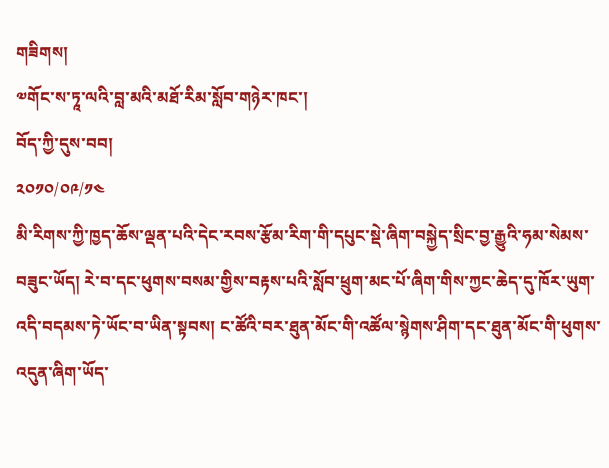གཟིགས།
༧གོང་ས་ཏཱ་ལའི་བླ་མའི་མཐོ་རིམ་སློབ་གཉེར་ཁང་།
བོད་ཀྱི་དུས་བབ།
༢༠༡༠/༠༩/༡༤
མི་རིགས་ཀྱི་ཁྱད་ཆོས་ལྡན་པའི་དེང་རབས་རྩོམ་རིག་གི་དཔུང་སྡེ་ཞིག་བསྐྱེད་སྲིང་བྱ་རྒྱུའི་ཧམ་སེམས་བཟུང་ཡོད། རེ་བ་དང་ཕུགས་བསམ་གྱིས་བརྟས་པའི་སློབ་ཕྲུག་མང་པོ་ཞིག་གིས་ཀྱང་ཆེད་དུ་ཁོར་ཡུག་འདི་བདམས་ཏེ་ཡོང་བ་ཡིན་སྟབས། ང་ཚོའི་བར་ཐུན་མོང་གི་འཚོལ་སྙེགས་ཤིག་དང་ཐུན་མོང་གི་ཕུགས་འདུན་ཞིག་ཡོད་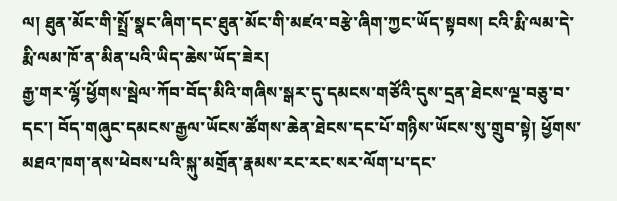ལ། ཐུན་མོང་གི་སྤྲོ་སྣང་ཞིག་དང་ཐུན་མོང་གི་མཛའ་བརྩེ་ཞིག་ཀྱང་ཡོད་སྟབས། ངའི་རྨི་ལམ་དེ་རྨི་ལམ་ཁོ་ན་མིན་པའི་ཡིད་ཆེས་ཡོད་ཟེར།
རྒྱ་གར་ལྷོ་ཕྱོགས་སྦེལ་ཀོབ་བོད་མིའི་གཞིས་སྒར་དུ་དམངས་གཙོའི་དུས་དྲན་ཐེངས་ལྔ་བཅུ་བ་དང་། བོད་གཞུང་དམངས་རྒྱལ་ཡོངས་ཚོགས་ཆེན་ཐེངས་དང་པོ་གཉིས་ཡོངས་སུ་གྲུབ་སྟེ། ཕྱོགས་མཐའ་ཁག་ནས་ཕེབས་པའི་སྐུ་མགྲོན་རྣམས་རང་རང་སར་ལོག་པ་དང་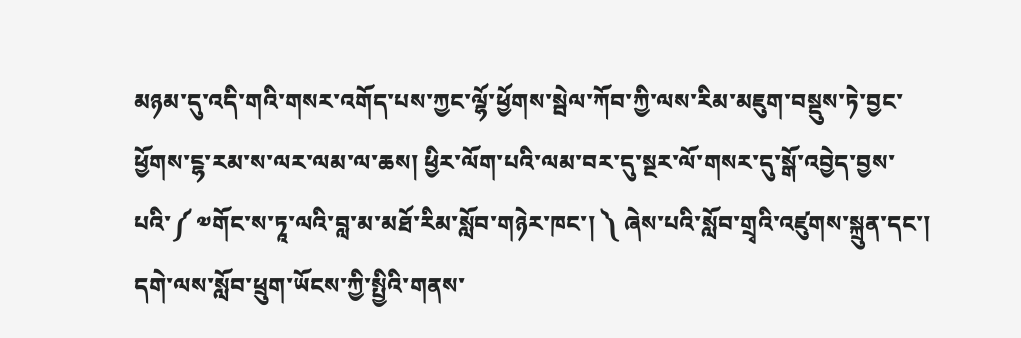མཉམ་དུ་འདི་གའི་གསར་འགོད་པས་ཀྱང་ལྷོ་ཕྱོགས་སྦེལ་ཀོབ་ཀྱི་ལས་རིམ་མཇུག་བསྡུས་ཏེ་བྱང་ཕྱོགས་ངྷ་རམ་ས་ལར་ལམ་ལ་ཆས། ཕྱིར་ལོག་པའི་ལམ་བར་དུ་སྔར་ལོ་གསར་དུ་སྒོ་འབྱེད་བྱས་པའི་༼ ༧གོང་ས་ཏཱ་ལའི་བླ་མ་མཐོ་རིམ་སློབ་གཉེར་ཁང་། ༽ ཞེས་པའི་སློབ་གྲྭའི་འཛུགས་སྐྲུན་དང་། དགེ་ལས་སློབ་ཕྲུག་ཡོངས་ཀྱི་སྤྱིའི་གནས་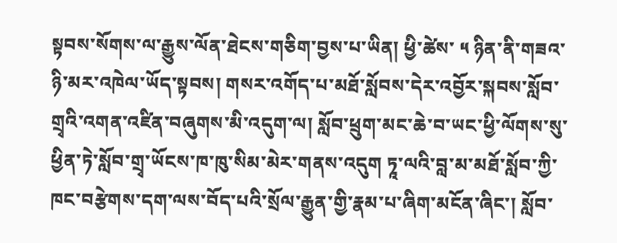སྟབས་སོགས་ལ་རྒྱུས་ལོན་ཐེངས་གཅིག་བྱས་པ་ཡིན། ཕྱི་ཚེས་ ༥ ཉིན་ནི་གཟའ་ཉི་མར་འཁེལ་ཡོད་སྟབས། གསར་འགོད་པ་མཐོ་སློབས་དེར་འབྱོར་སྐབས་སློབ་གྲྭའི་འགན་འཛིན་བཞུགས་མི་འདུག་ལ། སློབ་ཕྲུག་མང་ཆེ་བ་ཡང་ཕྱི་ལོགས་སུ་ཕྱིན་ཏེ་སློབ་གྲྭ་ཡོངས་ཁ་ཁུ་སིམ་མེར་གནས་འདུག ཏཱ་ལའི་བླ་མ་མཐོ་སློབ་ཀྱི་ཁང་བརྩེགས་དག་ལས་བོད་པའི་སྲོལ་རྒྱུན་གྱི་རྣམ་པ་ཞིག་མངོན་ཞིང་། སློབ་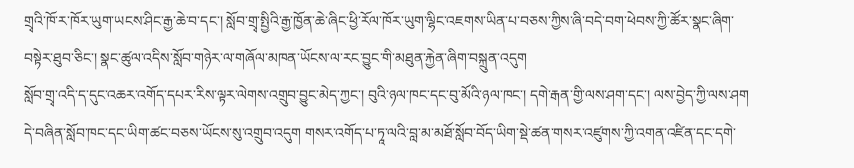གྲྭའི་ཁོ་ར་ཁོར་ཡུག་ཡངས་ཤིང་རྒྱ་ཆེ་བ་དང་། སློབ་གྲྭ་སྤྱིའི་རྒྱ་ཁྱོན་ཆེ་ཞིང་ཕྱི་རོལ་ཁོར་ཡུག་ལྷིང་འཇགས་ཡིན་པ་བཅས་ཀྱིས་ཞི་བདེ་བག་ཕེབས་ཀྱི་ཚོར་སྣང་ཞིག་བསྟེར་ཐུབ་ཅིང་། སྣང་ཚུལ་འདིས་སློབ་གཉེར་ལ་གཞོལ་མཁན་ཡོངས་ལ་རང་བྱུང་གི་མཐུན་རྐྱེན་ཞིག་བསྐྲུན་འདུག
སློབ་གྲྭ་འདི་ད་དུང་འཆར་འགོད་དཔར་རིས་ལྟར་ལེགས་འགྲུབ་བྱུང་མེད་ཀྱང་། བུའི་ཉལ་ཁང་དང་བུ་མོའི་ཉལ་ཁང་། དགེ་རྒན་གྱི་ལས་ཤག་དང་། ལས་བྱེད་ཀྱི་ལས་ཤག དེ་བཞིན་སློབ་ཁང་དང་ཡིག་ཚང་བཅས་ཡོངས་སུ་འགྲུབ་འདུག གསར་འགོད་པ་ཏཱ་ལའི་བླ་མ་མཐོ་སློབ་བོད་ཡིག་སྡེ་ཚན་གསར་འཛུགས་ཀྱི་འགན་འཛིན་དང་དགེ་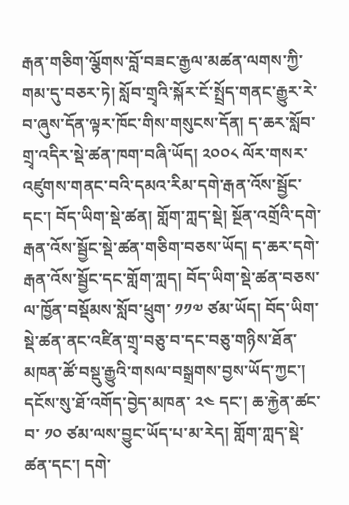རྒན་གཅིག་ལྕོགས་བློ་བཟང་རྒྱལ་མཚན་ལགས་ཀྱི་གམ་དུ་བཅར་ཏེ། སློབ་གྲྭའི་སྐོར་ངོ་སྤྲོད་གནང་རྒྱུར་རེ་བ་ཞུས་དོན་ལྟར་ཁོང་གིས་གསུངས་དོན། ད་ཆར་སློབ་གྲྭ་འདིར་སྡེ་ཚན་ཁག་བཞི་ཡོད། ༢༠༠༨ ལོར་གསར་འཛུགས་གནང་བའི་དམའ་རིམ་དགེ་རྒན་འོས་སྦྱོང་དང་། བོད་ཡིག་སྡེ་ཚན། གློག་ཀླད་སྡེ། སྔོན་འགྲོའི་དགེ་རྒན་འོས་སྦྱོང་སྡེ་ཚན་གཅིག་བཅས་ཡོད། ད་ཆར་དགེ་རྒན་འོས་སྦྱོང་དང་གློག་ཀླད། བོད་ཡིག་སྡེ་ཚན་བཅས་ལ་ཁྱོན་བསྡོམས་སློབ་ཕྲུག་ ༡༡༧ ཙམ་ཡོད། བོད་ཡིག་སྡེ་ཚན་ནང་འཛིན་གྲྭ་བཅུ་བ་དང་བཅུ་གཉིས་ཐོན་མཁན་ཚོ་བསྡུ་རྒྱུའི་གསལ་བསྒྲགས་བྱས་ཡོད་ཀྱང་། དངོས་སུ་ཐོ་འགོད་བྱེད་མཁན་ ༢༤ དང་། ཆ་རྐྱེན་ཚང་བ་ ༡༠ ཙམ་ལས་བྱུང་ཡོད་པ་མ་རེད། གློག་ཀླད་སྡེ་ཚན་དང་། དགེ་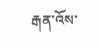རྒན་འོས་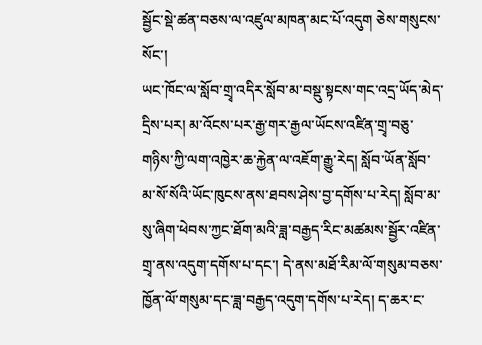སྦྱོང་སྡེ་ཚན་བཅས་ལ་འཛུལ་མཁན་མང་པོ་འདུག ཅེས་གསུངས་སོང་།
ཡང་ཁོང་ལ་སློབ་གྲྭ་འདིར་སློབ་མ་བསྡུ་སྟངས་གང་འདྲ་ཡོད་མེད་དྲིས་པར། མ་འོངས་པར་རྒྱ་གར་རྒྱལ་ཡོངས་འཛིན་གྲྭ་བཅུ་གཉིས་ཀྱི་ལག་འཁྱེར་ཆ་རྐྱེན་ལ་འཇོག་རྒྱུ་རེད། སློབ་ཡོན་སློབ་མ་སོ་སོའི་ཡོང་ཁུངས་ནས་ཐབས་ཤེས་བྱ་དགོས་པ་རེད། སློབ་མ་སུ་ཞིག་ཕེབས་ཀྱང་ཐོག་མའི་ཟླ་བརྒྱད་རིང་མཚམས་སྦྱོར་འཛིན་གྲྭ་ནས་འདུག་དགོས་པ་དང་། དེ་ནས་མཐོ་རིམ་ལོ་གསུམ་བཅས་ཁྱོན་ལོ་གསུམ་དང་ཟླ་བརྒྱད་འདུག་དགོས་པ་རེད། ད་ཆར་ང་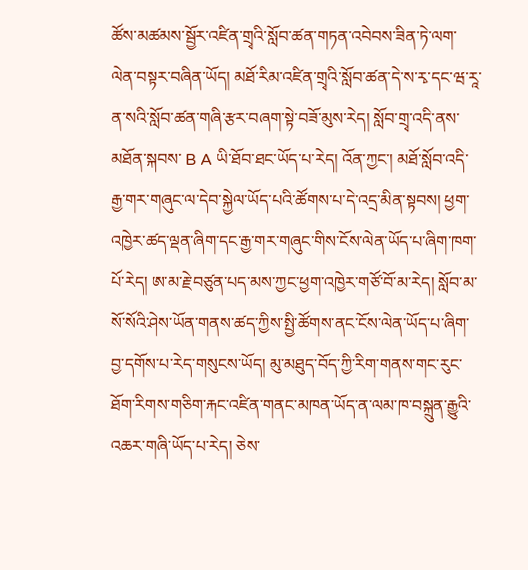ཚོས་མཚམས་སྦྱོར་འཛིན་གྲྭའི་སློབ་ཚན་གཏན་འབེབས་ཟིན་ཏེ་ལག་ལེན་བསྟར་བཞིན་ཡོད། མཐོ་རིམ་འཛིན་གྲྭའི་སློབ་ཚན་དེ་ས་རྭ་དང་ཝ་རཱ་ན་སའི་སློབ་ཚན་གཞི་རྩར་བཞག་སྟེ་བཟོ་མུས་རེད། སློབ་གྲྭ་འདི་ནས་མཐོན་སྐབས་ B A ཡི་ཐོབ་ཐང་ཡོད་པ་རེད། འོན་ཀྱང་། མཐོ་སློབ་འདི་རྒྱ་གར་གཞུང་ལ་དེབ་སྐྱེལ་ཡོད་པའི་ཚོགས་པ་དེ་འདྲ་མིན་སྟབས། ཕྱག་འཁྱེར་ཚད་ལྡན་ཞིག་དང་རྒྱ་གར་གཞུང་གིས་ངོས་ལེན་ཡོད་པ་ཞིག་ཁག་པོ་རེད། ཨ་མ་རྗེ་བཙུན་པད་མས་ཀྱང་ཕྱག་འཁྱེར་གཙོ་བོ་མ་རེད། སློབ་མ་སོ་སོའི་ཤེས་ཡོན་གནས་ཚད་ཀྱིས་སྤྱི་ཚོགས་ནང་ངོས་ལེན་ཡོད་པ་ཞིག་བྱ་དགོས་པ་རེད་གསུངས་ཡོད། མུ་མཐུད་བོད་ཀྱི་རིག་གནས་གང་རུང་ཐོག་རིགས་གཅིག་རྐང་འཛིན་གནང་མཁན་ཡོད་ན་ལམ་ཁ་བསྐྲུན་རྒྱུའི་འཆར་གཞི་ཡོད་པ་རེད། ཅེས་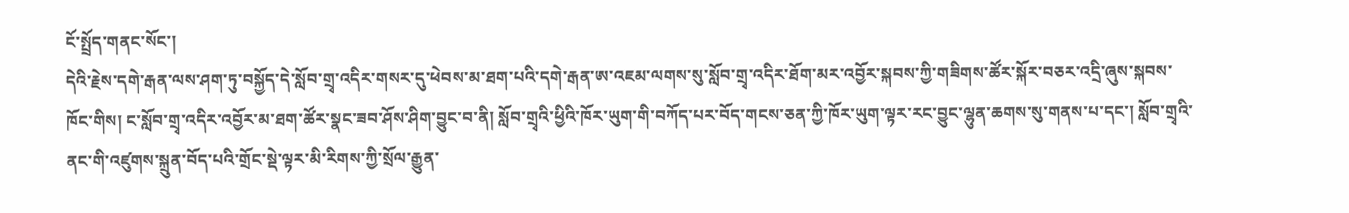ངོ་སྤྲོད་གནང་སོང་།
དེའི་རྗེས་དགེ་རྒན་ལས་ཤག་ཏུ་བསྐྱོད་དེ་སློབ་གྲྭ་འདིར་གསར་དུ་ཕེབས་མ་ཐག་པའི་དགེ་རྒན་ཨ་འཇམ་ལགས་སུ་སློབ་གྲྭ་འདིར་ཐོག་མར་འབྱོར་སྐབས་ཀྱི་གཟིགས་ཚོར་སྐོར་བཅར་འདྲི་ཞུས་སྐབས་ཁོང་གིས། ང་སློབ་གྲྭ་འདིར་འབྱོར་མ་ཐག་ཚོར་སྣང་ཟབ་ཤོས་ཤིག་བྱུང་བ་ནི། སློབ་གྲྭའི་ཕྱིའི་ཁོར་ཡུག་གི་བཀོད་པར་བོད་གངས་ཅན་ཀྱི་ཁོར་ཡུག་ལྟར་རང་བྱུང་ལྷུན་ཆགས་སུ་གནས་པ་དང་། སློབ་གྲྭའི་ནང་གི་འཛུགས་སྐྲུན་བོད་པའི་གྲོང་སྡེ་ལྟར་མི་རིགས་ཀྱི་སྲོལ་རྒྱུན་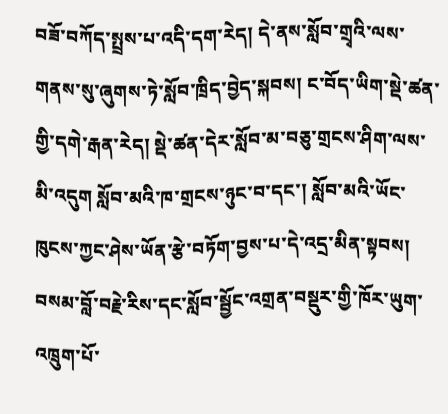བཟོ་བཀོད་སྤྲས་པ་འདི་དག་རེད། དེ་ནས་སློབ་གྲྭའི་ལས་གནས་སུ་ཞུགས་ཏེ་སློབ་ཁྲིད་བྱེད་སྐབས། ང་བོད་ཡིག་སྡེ་ཚན་གྱི་དགེ་རྒན་རེད། སྡེ་ཚན་དེར་སློབ་མ་བཅུ་གྲངས་ཤིག་ལས་མི་འདུག སློབ་མའི་ཁ་གྲངས་ཉུང་བ་དང་། སློབ་མའི་ཡོང་ཁུངས་ཀྱང་ཤེས་ཡོན་རྩེ་བཏོག་བྱས་པ་དེ་འདྲ་མིན་སྟབས། བསམ་བློ་བརྗེ་རིས་དང་སློབ་སྦྱོང་འགྲན་བསྡུར་གྱི་ཁོར་ཡུག་འཁྲུག་པོ་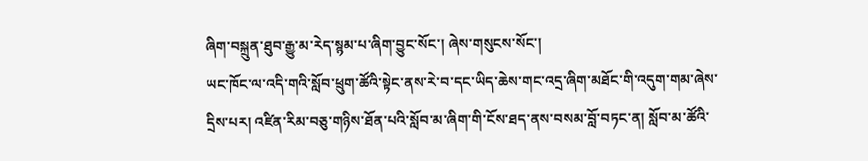ཞིག་བསྐྲུན་ཐུབ་རྒྱུ་མ་རེད་སྙམ་པ་ཞིག་བྱུང་སོང་། ཞེས་གསུངས་སོང་།
ཡང་ཁོང་ལ་འདི་གའི་སློབ་ཕྲུག་ཚོའི་སྟེང་ནས་རེ་བ་དང་ཡིད་ཆེས་གང་འདྲ་ཞིག་མཐོང་གི་འདུག་གམ་ཞེས་དྲིས་པར། འཛིན་རིམ་བཅུ་གཉིས་ཐོན་པའི་སློབ་མ་ཞིག་གི་ངོས་ཐད་ནས་བསམ་བློ་བཏང་ན། སློབ་མ་ཚོའི་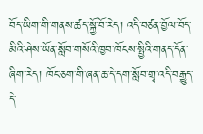བོད་ཡིག་གི་གནས་ཚད་སྐྱོ་བོ་རེད། འདི་བཙན་བྱོལ་བོད་མིའི་ཤེས་ཡོན་སློབ་གསོའི་ཁྱབ་ཁོངས་སྤྱིའི་གནད་དོན་ཞིག་རེད། ཁོང་ཅག་གི་ཞན་ཆ་དེ་དག་སློབ་གྲྭ་འདི་བརྒྱུད་དེ་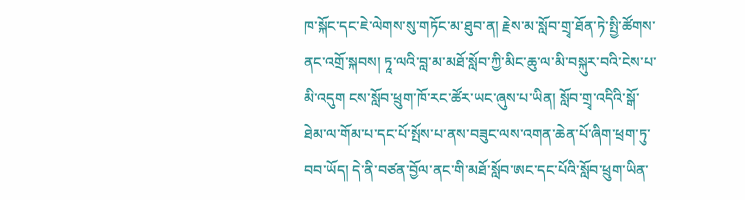ཁ་སྐོང་དང་ཇེ་ལེགས་སུ་གཏོང་མ་ཐུབ་ན། རྗེས་མ་སློབ་གྲྭ་ཐོན་ཏེ་སྤྱི་ཚོགས་ནང་འགྲོ་སྐབས། ཏཱ་ལའི་བླ་མ་མཐོ་སློབ་ཀྱི་མིང་ཆུ་ལ་མི་བསྐུར་བའི་ངེས་པ་མི་འདུག ངས་སློབ་ཕྲུག་ཁོ་རང་ཚོར་ཡང་ཞུས་པ་ཡིན། སློབ་གྲྭ་འདིའི་སྒོ་ཐེམ་ལ་གོམ་པ་དང་པོ་སྤོས་པ་ནས་བཟུང་ལས་འགན་ཆེན་པོ་ཞིག་ཕྲག་ཏུ་བབ་ཡོད། དེ་ནི་བཙན་བྱོལ་ནང་གི་མཐོ་སློབ་ཨང་དང་པོའི་སློབ་ཕྲུག་ཡིན་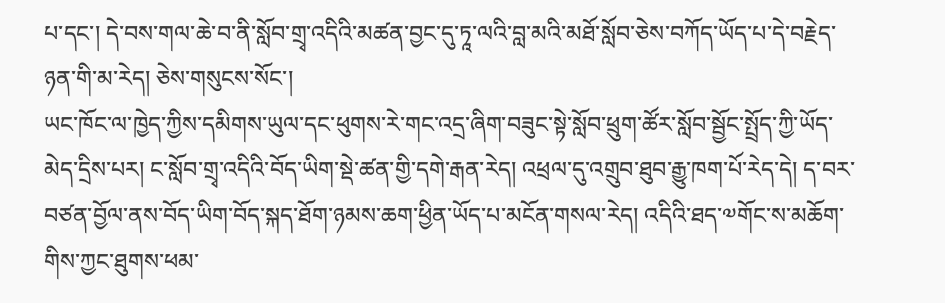པ་དང་། དེ་བས་གལ་ཆེ་བ་ནི་སློབ་གྲྭ་འདིའི་མཚན་བྱང་དུ་ཏཱ་ལའི་བླ་མའི་མཐོ་སློབ་ཅེས་བཀོད་ཡོད་པ་དེ་བརྗེད་ཉན་གི་མ་རེད། ཅེས་གསུངས་སོང་།
ཡང་ཁོང་ལ་ཁྱེད་ཀྱིས་དམིགས་ཡུལ་དང་ཕུགས་རེ་གང་འདྲ་ཞིག་བཟུང་སྟེ་སློབ་ཕྲུག་ཚོར་སློབ་སྦྱོང་སྤྲོད་ཀྱི་ཡོད་མེད་དྲིས་པར། ང་སློབ་གྲྭ་འདིའི་བོད་ཡིག་སྡེ་ཚན་གྱི་དགེ་རྒན་རེད། འཕྲལ་དུ་འགྲུབ་ཐུབ་རྒྱུ་ཁག་པོ་རེད་དེ། ད་བར་བཙན་བྱོལ་ནས་བོད་ཡིག་བོད་སྐད་ཐོག་ཉམས་ཆག་ཕྱིན་ཡོད་པ་མངོན་གསལ་རེད། འདིའི་ཐད་༧གོང་ས་མཆོག་གིས་ཀྱང་ཐུགས་ཕམ་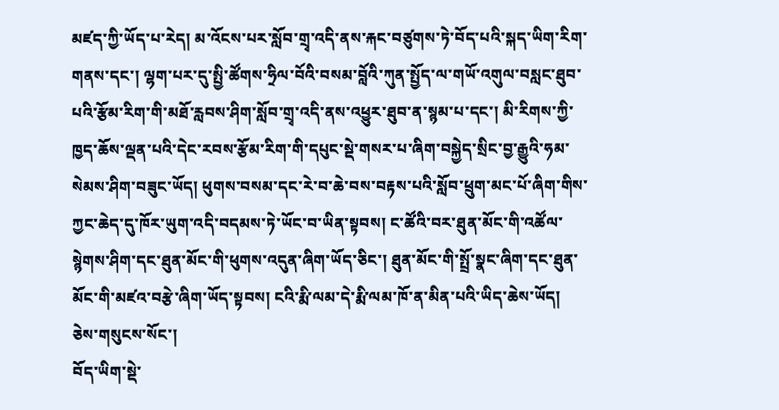མཛད་ཀྱི་ཡོད་པ་རེད། མ་འོངས་པར་སློབ་གྲྭ་འདི་ནས་རྐང་བཙུགས་ཏེ་བོད་པའི་སྐད་ཡིག་རིག་གནས་དང་། ལྷག་པར་དུ་སྤྱི་ཚོགས་ཧྲིལ་བོའི་བསམ་བློའི་ཀུན་སྤྱོད་ལ་གཡོ་འགུལ་བསླང་ཐུབ་པའི་རྩོམ་རིག་གི་མཐོ་རླབས་ཤིག་སློབ་གྲྭ་འདི་ནས་འཕྱུར་ཐུབ་ན་སྙམ་པ་དང་། མི་རིགས་ཀྱི་ཁྱད་ཆོས་ལྡན་པའི་དེང་རབས་རྩོམ་རིག་གི་དཔུང་སྡེ་གསར་པ་ཞིག་བསྐྱེད་སྲིང་བྱ་རྒྱུའི་ཧམ་སེམས་ཤིག་བཟུང་ཡོད། ཕུགས་བསམ་དང་རེ་བ་ཆེ་བས་བརྟས་པའི་སློབ་ཕྲུག་མང་པོ་ཞིག་གིས་ཀྱང་ཆེད་དུ་ཁོར་ཡུག་འདི་བདམས་ཏེ་ཡོང་བ་ཡིན་སྟབས། ང་ཚོའི་བར་ཐུན་མོང་གི་འཚོལ་སྙེགས་ཤིག་དང་ཐུན་མོང་གི་ཕུགས་འདུན་ཞིག་ཡོད་ཅིང་། ཐུན་མོང་གི་སྤྲོ་སྣང་ཞིག་དང་ཐུན་མོང་གི་མཛའ་བརྩེ་ཞིག་ཡོད་སྟབས། ངའི་རྨི་ལམ་དེ་རྨི་ལམ་ཁོ་ན་མིན་པའི་ཡིད་ཆེས་ཡོད། ཅེས་གསུངས་སོང་།
བོད་ཡིག་སྡེ་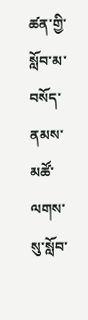ཚན་གྱི་སློབ་མ་བསོད་ནམས་མཚོ་ལགས་སུ་སློབ་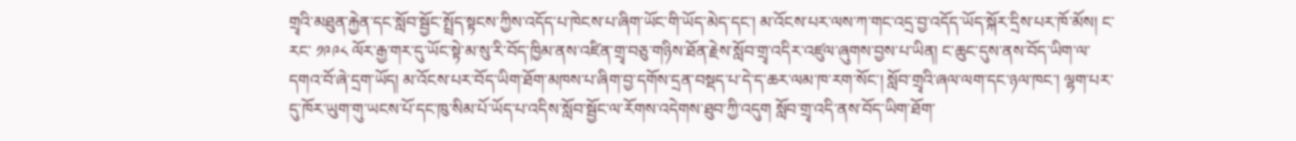གྲྭའི་མཐུན་རྐྱེན་དང་སློབ་སྦྱོང་སྤྲོད་སྟངས་ཀྱིས་འདོད་པ་ཁེངས་པ་ཞིག་ཡོང་གི་ཡོད་མེད་དང་། མ་འོངས་པར་ལས་ཀ་གང་འདྲ་བྱ་འདོད་ཡོད་སྐོར་དྲིས་པར་ཁོ་མོས། ང་རང་ ༡༩༩༨ ལོར་རྒྱ་གར་དུ་ཡོང་སྟེ་མ་སུ་རི་བོད་ཁྱིམ་ནས་འཛིན་གྲྭ་བཅུ་གཉིས་ཐོན་རྗེས་སློབ་གྲྭ་འདིར་འཛུལ་ཞུགས་བྱས་པ་ཡིན། ང་ཆུང་དུས་ནས་བོད་ཡིག་ལ་དགའ་བོ་ཞེ་དྲག་ཡོད། མ་འོངས་པར་བོད་ཡིག་ཐོག་མཁས་པ་ཞིག་བྱ་དགོས་དྲན་བསྡད་པ་དེ་ད་ཆར་ལམ་ཁ་རག་སོང་། སློབ་གྲྭའི་ཞལ་ལག་དང་ཉལ་ཁང་། ལྷག་པར་དུ་ཁོར་ཡུག་གུ་ཡངས་པོ་དང་ཁུ་སིམ་པོ་ཡོད་པ་འདིས་སློབ་སྦྱོང་ལ་རོགས་འདེགས་ཐུབ་ཀྱི་འདུག སློབ་གྲྭ་འདི་ནས་བོད་ཡིག་ཐོག་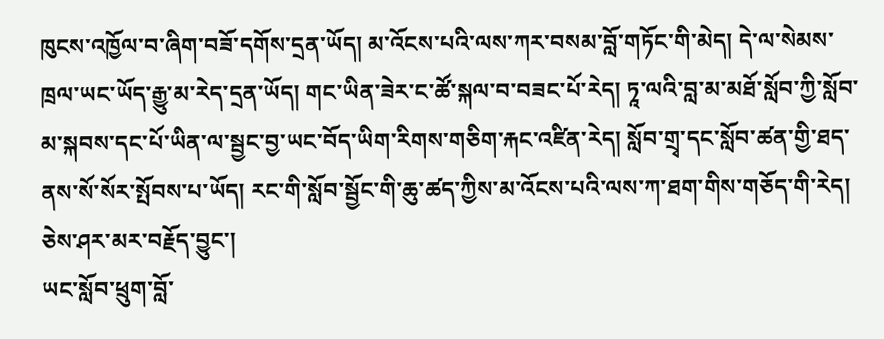ཁུངས་འཁྱོལ་བ་ཞིག་བཟོ་དགོས་དྲན་ཡོད། མ་འོངས་པའི་ལས་ཀར་བསམ་བློ་གཏོང་གི་མེད། དེ་ལ་སེམས་ཁྲལ་ཡང་ཡོད་རྒྱུ་མ་རེད་དྲན་ཡོད། གང་ཡིན་ཟེར་ང་ཚོ་སྐལ་བ་བཟང་པོ་རེད། ཏཱ་ལའི་བླ་མ་མཐོ་སློབ་ཀྱི་སློབ་མ་སྐབས་དང་པོ་ཡིན་ལ་སྦྱང་བྱ་ཡང་བོད་ཡིག་རིགས་གཅིག་རྐང་འཛིན་རེད། སློབ་གྲྭ་དང་སློབ་ཚན་གྱི་ཐད་ནས་སོ་སོར་སྤོབས་པ་ཡོད། རང་གི་སློབ་སྦྱོང་གི་ཆུ་ཚད་ཀྱིས་མ་འོངས་པའི་ལས་ཀ་ཐག་གིས་གཅོད་གི་རེད། ཅེས་ཤར་མར་བརྗོད་བྱུང་།
ཡང་སློབ་ཕྲུག་བློ་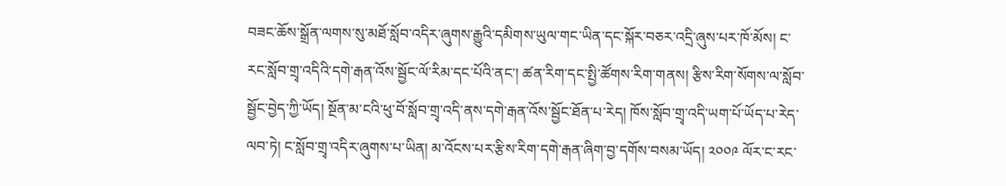བཟང་ཆོས་སྒྲོན་ལགས་སུ་མཐོ་སློབ་འདིར་ཞུགས་རྒྱུའི་དམིགས་ཡུལ་གང་ཡིན་དང་སྐོར་བཅར་འདྲི་ཞུས་པར་ཁོ་མོས། ང་རང་སློབ་གྲྭ་འདིའི་དགེ་རྒན་འོས་སྦྱོང་ལོ་རིམ་དང་པོའི་ནང་། ཚན་རིག་དང་སྤྱི་ཚོགས་རིག་གནས། རྩིས་རིག་སོགས་ལ་སློབ་སྦྱོང་བྱེད་ཀྱི་ཡོད། སྔོན་མ་ངའི་ཕུ་བོ་སློབ་གྲྭ་འདི་ནས་དགེ་རྒན་འོས་སྦྱོང་ཐོན་པ་རེད། ཁོས་སློབ་གྲྭ་འདི་ཡག་པོ་ཡོད་པ་རེད་ལབ་ཏེ། ང་སློབ་གྲྭ་འདིར་ཞུགས་པ་ཡིན། མ་འོངས་པར་རྩིས་རིག་དགེ་རྒན་ཞིག་བྱ་དགོས་བསམ་ཡོད། ༢༠༠༩ ལོར་ང་རང་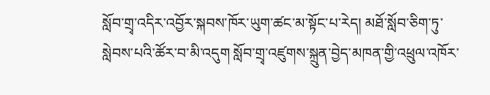སློབ་གྲྭ་འདིར་འབྱོར་སྐབས་ཁོར་ཡུག་ཚང་མ་སྟོང་པ་རེད། མཐོ་སློབ་ཅིག་ཏུ་སླེབས་པའི་ཚོར་བ་མི་འདུག སློབ་གྲྭ་འཛུགས་སྐྲུན་བྱེད་མཁན་གྱི་འཕྲུལ་འཁོར་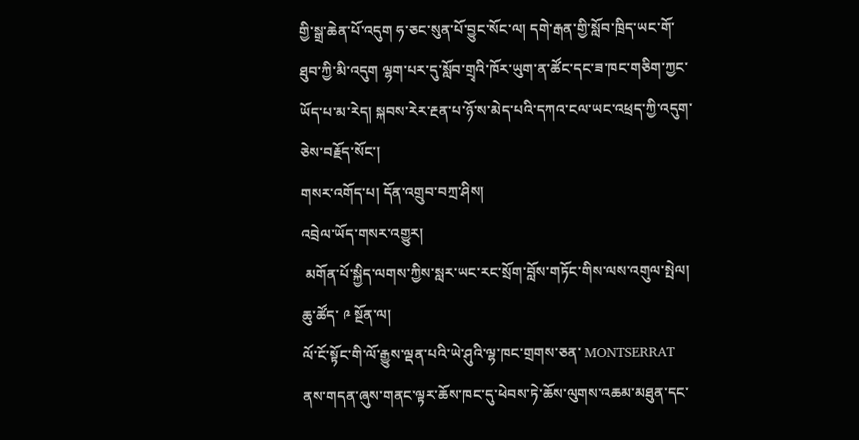གྱི་སྒྲ་ཆེན་པོ་འདུག ཧ་ཅང་སུན་པོ་བྱུང་སོང་ལ། དགེ་རྒན་གྱི་སློབ་ཁྲིད་ཡང་གོ་ཐུབ་ཀྱི་མི་འདུག ལྷག་པར་དུ་སློབ་གྲྭའི་ཁོར་ཡུག་ན་ཚོང་དང་ཟ་ཁང་གཅིག་ཀྱང་ཡོད་པ་མ་རེད། སྐབས་རེར་རྔན་པ་ཉོ་ས་མེད་པའི་དཀའ་ངལ་ཡང་འཕྲད་ཀྱི་འདུག་ཅེས་བརྗོད་སོང་།
གསར་འགོད་པ། དོན་འགྲུབ་བཀྲ་ཤིས།
འབྲེལ་ཡོད་གསར་འགྱུར།
 མགོན་པོ་སྐྱིད་ལགས་ཀྱིས་སླར་ཡང་རང་སྲོག་བློས་གཏོང་གིས་ལས་འགུལ་སྤེལ།
ཆུ་ཚོད་ ༩ སྔོན་ལ།
ལོ་ངོ་སྟོང་གི་ལོ་རྒྱུས་ལྡན་པའི་ཡེ་ཤུའི་ལྷ་ཁང་གྲགས་ཅན་ MONTSERRAT ནས་གདན་ཞུས་གནང་ལྟར་ཆོས་ཁང་དུ་ཕེབས་ཏེ་ཆོས་ལུགས་འཆམ་མཐུན་དང་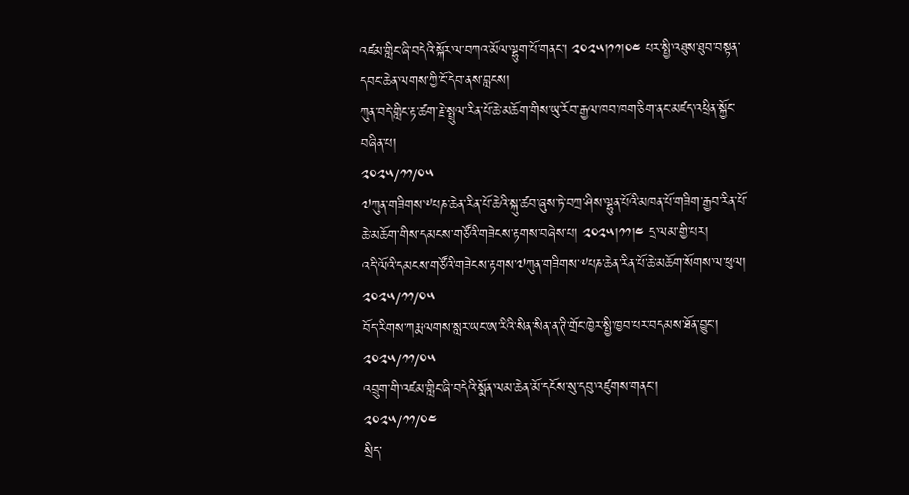འཛམ་གླིང་ཞི་བདེའི་སྐོར་ལ་བཀའ་མོལ་ལྷུག་པོ་གནང་། ༢༠༢༥།༡༡།༠༤ པར་སྤྱི་འཐུས་ཐུབ་བསྟན་དབང་ཆེན་ལགས་ཀྱི་ངོ་དེབ་ནས་བླངས།
ཀུན་བདེ་གླིང་རྟ་ཚག་རྗེ་སྤྲུལ་རིན་པོ་ཆེ་མཆོག་གིས་ཡུ་རོབ་རྒྱལ་ཁབ་ཁག་ཅིག་ནང་མཛད་འཕྲིན་སྐྱོང་བཞིན་པ།
༢༠༢༥/༡༡/༠༥
༧ཀུན་གཟིགས་༸པཎ་ཆེན་རིན་པོ་ཆེའི་སྐུ་ཚབ་ཞུས་ཏེ་བཀྲ་ཤིས་ལྷུན་པོའི་མཁན་པོ་གཟིག་རྒྱབ་རིན་པོ་ཆེ་མཆོག་གིས་དམངས་གཙོའི་གཟེངས་རྟགས་བཞེས་པ། ༢༠༢༥།༡༡།༤ དྲ་ལམ་གྱི་པར།
འདི་ལོའི་དམངས་གཙོའི་གཟེངས་རྟགས་༧ཀུན་གཟིགས་༸པཎ་ཆེན་རིན་པོ་ཆེ་མཆོག་སོགས་ལ་ཕུལ།
༢༠༢༥/༡༡/༠༥
བོད་རིགས་ཀརྨ་ལགས་སླར་ཡང་ཨ་རིའི་སིན་སིན་ན་ཊི་གྲོང་ཁྱེར་སྤྱི་ཁྱབ་པར་བདམས་ཐོན་བྱུང་།
༢༠༢༥/༡༡/༠༥
འབྲུག་གི་འཛམ་གླིང་ཞི་བདེའི་སྨོན་ལམ་ཆེན་མོ་དངོས་སུ་དབུ་འཛུགས་གནང་།
༢༠༢༥/༡༡/༠༤
སྲིད་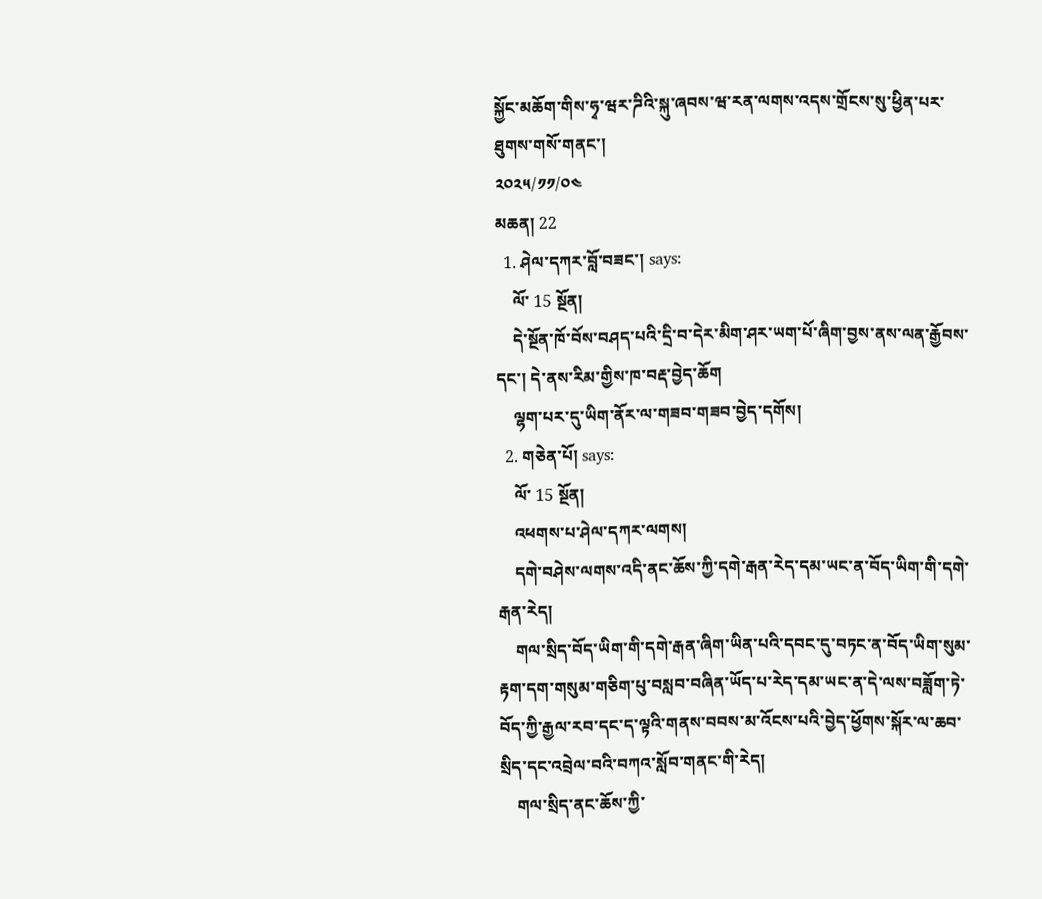སྐྱོང་མཆོག་གིས་ཧྭ་ཝར་ཌིའི་སྐུ་ཞབས་ཝ་རན་ལགས་འདས་གྲོངས་སུ་ཕྱིན་པར་ཐུགས་གསོ་གནང་།
༢༠༢༥/༡༡/༠༤
མཆན། 22
  1. ཤེལ་དཀར་བློ་བཟང་། says:
    ལོ་ 15 སྔོན།
    དེ་སྔོན་ཁོ་བོས་བཤད་པའི་དྲི་བ་དེར་མིག་ཤར་ཡག་པོ་ཞིག་བྱས་ནས་ལན་རྒྱོབས་དང་། དེ་ནས་རིམ་གྱིས་ཁ་བརྡ་བྱེད་ཆོག
    ལྷག་པར་དུ་ཡིག་ནོར་ལ་གཟབ་གཟབ་བྱེད་དགོས།
  2. གཅེན་པོ། says:
    ལོ་ 15 སྔོན།
    འཕགས་པ་ཤེལ་དཀར་ལགས།
    དགེ་བཤེས་ལགས་འདི་ནང་ཆོས་ཀྱི་དགེ་རྒན་རེད་དམ་ཡང་ན་བོད་ཡིག་གི་དགེ་རྒན་རེད།
    གལ་སྲིད་བོད་ཡིག་གི་དགེ་རྒན་ཞིག་ཡིན་པའི་དབང་དུ་བཏང་ན་བོད་ཡིག་སུམ་རྟག་དག་གསུམ་གཅིག་པུ་བསླབ་བཞིན་ཡོད་པ་རེད་དམ་ཡང་ན་དེ་ལས་བཟློག་ཏེ་བོད་ཀྱི་རྒྱལ་རབ་དང་ད་ལྟའི་གནས་བབས་མ་འོངས་པའི་བྱེད་ཕྱོགས་སྐོར་ལ་ཆབ་སྲིད་དང་འབྲེལ་བའི་བཀའ་སློབ་གནང་གི་རེད།
    གལ་སྲིད་ནང་ཆོས་ཀྱི་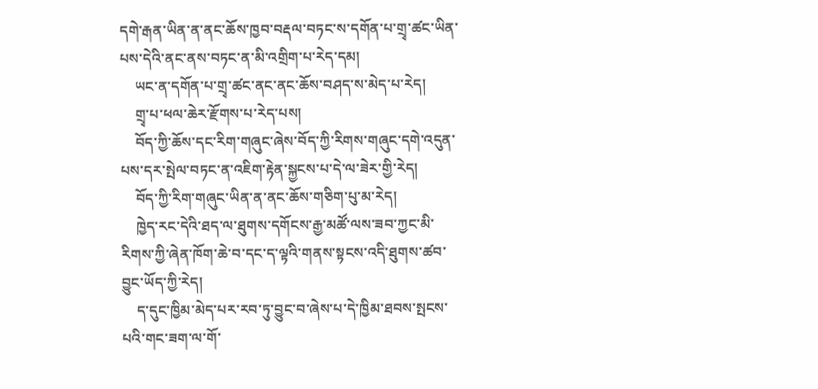དགེ་རྒན་ཡིན་ན་ནང་ཆོས་ཁྱབ་བརྡལ་བཏང་ས་དགོན་པ་གྲྭ་ཚང་ཡིན་པས་དེའི་ནང་ནས་བཏང་ན་མི་འགྲིག་པ་རེད་དམ།
    ཡང་ན་དགོན་པ་གྲྭ་ཚང་ནང་ནང་ཆོས་བཤད་ས་མེད་པ་རེད།
    གྲྭ་པ་ཕལ་ཆེར་རྫོགས་པ་རེད་པས།
    བོད་ཀྱི་ཆོས་དང་རིག་གཞུང་ཞེས་བོད་ཀྱི་རིགས་གཞུང་དགེ་འདུན་པས་དར་སྤེལ་བཏང་ན་འཇིག་རྟེན་སྐྱངས་པ་དེ་ལ་ཟེར་གྱི་རེད།
    བོད་ཀྱི་རིག་གཞུང་ཡིན་ན་ནང་ཆོས་གཅིག་པུ་མ་རེད།
    ཁྱེད་རང་དེའི་ཐད་ལ་ཐུགས་དགོངས་རྒྱ་མཚོ་ལས་ཟབ་ཀྱང་མི་རིགས་ཀྱི་ཞེན་ཁོག་ཆེ་བ་དང་ད་ལྟའི་གནས་སྟངས་འདི་ཐུགས་ཚབ་བྱུང་ཡོད་ཀྱི་རེད།
    ད་དུང་ཁྱིམ་མེད་པར་རབ་ཏུ་བྱུང་བ་ཞེས་པ་དེ་ཁྱིམ་ཐབས་སྤངས་པའི་གང་ཟག་ལ་གོ་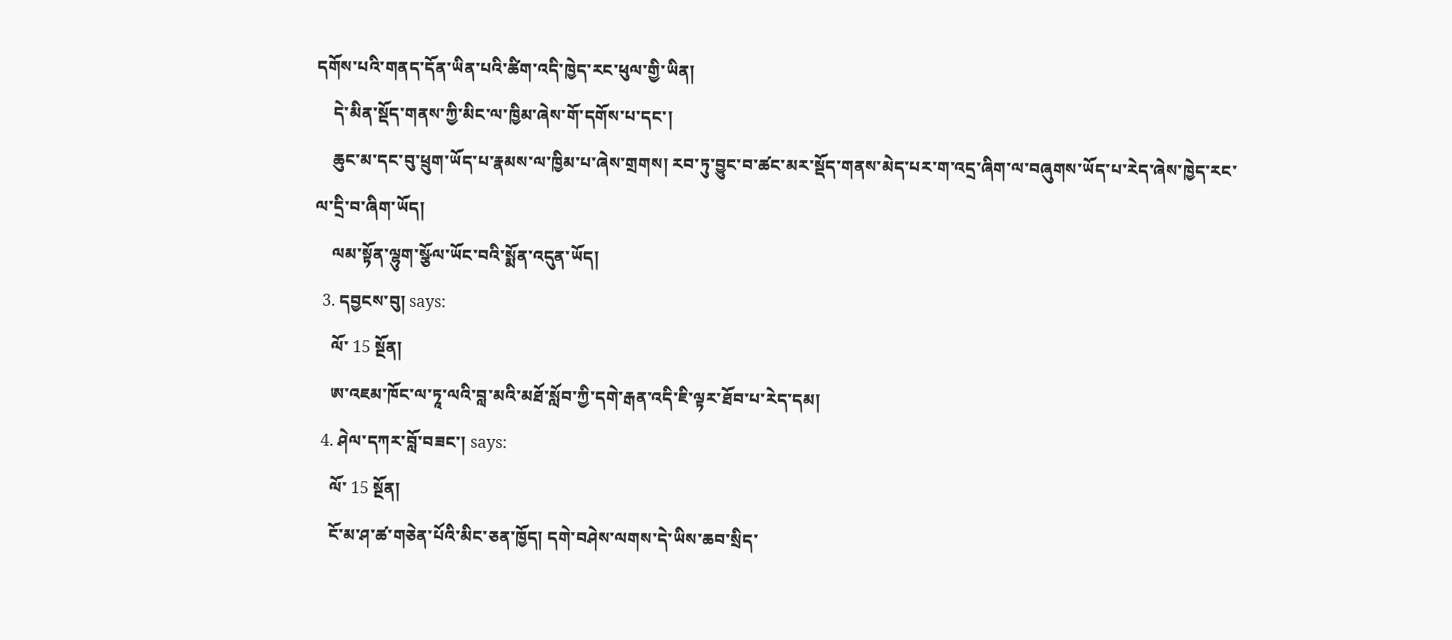དགོས་པའི་གནད་དོན་ཡིན་པའི་ཚིག་འདི་ཁྱེད་རང་ཕུལ་གྱི་ཡིན།
    དེ་མིན་སྡོད་གནས་ཀྱི་མིང་ལ་ཁྱིམ་ཞེས་གོ་དགོས་པ་དང་།
    ཆུང་མ་དང་བུ་ཕྲུག་ཡོད་པ་རྣམས་ལ་ཁྱིམ་པ་ཞེས་གྲགས། རབ་ཏུ་བྱུང་བ་ཚང་མར་སྡོད་གནས་མེད་པར་ག་འདྲ་ཞིག་ལ་བཞུགས་ཡོད་པ་རེད་ཞེས་ཁྱེད་རང་ལ་དྲི་བ་ཞིག་ཡོད།
    ལམ་སྟོན་ལྷུག་སྩོལ་ཡོང་བའི་སྨོན་འདུན་ཡོད།
  3. དབྱངས་བུ། says:
    ལོ་ 15 སྔོན།
    ཨ་འཇམ་ཁོང་ལ་ཏཱ་ལའི་བླ་མའི་མཐོ་སློབ་ཀྱི་དགེ་རྒན་འདི་ཇི་ལྟར་ཐོབ་པ་རེད་དམ།
  4. ཤེལ་དཀར་བློ་བཟང་། says:
    ལོ་ 15 སྔོན།
    ངོ་མ་ཤ་ཚ་གཅེན་པོའི་མིང་ཅན་ཁྱོད། དགེ་བཤེས་ལགས་དེ་ཡིས་ཆབ་སྲིད་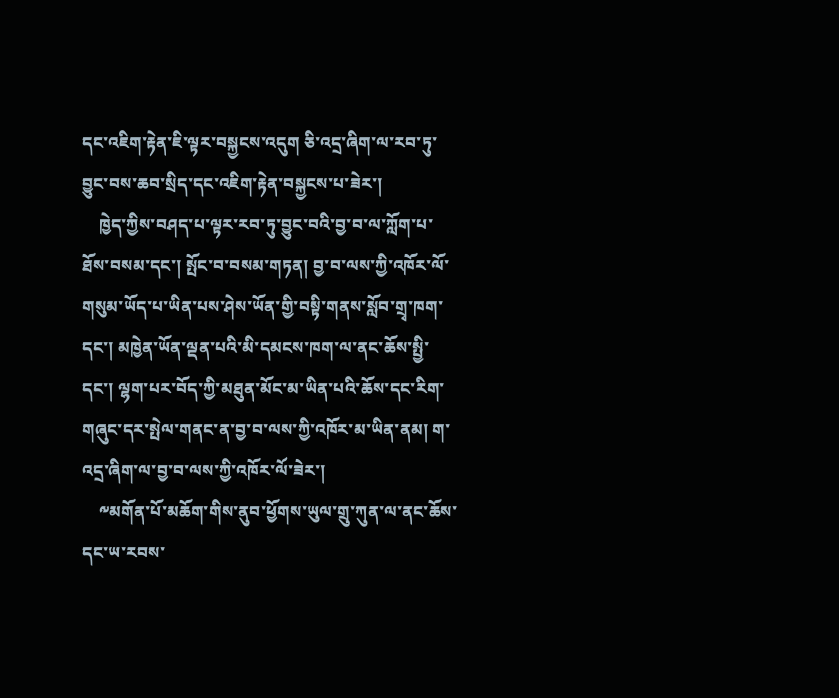དང་འཇིག་རྟེན་ཇི་ལྟར་བསྐྱངས་འདུག ཅི་འདྲ་ཞིག་ལ་རབ་ཏུ་བྱུང་བས་ཆབ་སྲིད་དང་འཇིག་རྟེན་བསྐྱངས་པ་ཟེར་།
    ཁྱེད་ཀྱིས་བཤད་པ་ལྟར་རབ་ཏུ་བྱུང་བའི་བྱ་བ་ལ་ཀློག་པ་ཐོས་བསམ་དང་། སྤོང་བ་བསམ་གཏན། བྱ་བ་ལས་ཀྱི་འཁོར་ལོ་གསུམ་ཡོད་པ་ཡིན་པས་ཤེས་ཡོན་གྱི་བསྟི་གནས་སློབ་གྲྭ་ཁག་དང་། མཁྱེན་ཡོན་ལྡན་པའི་མི་དམངས་ཁག་ལ་ནང་ཆོས་སྤྱི་དང་། ལྷག་པར་བོད་ཀྱི་མཐུན་མོང་མ་ཡིན་པའི་ཆོས་དང་རིག་གཞུང་དར་སྤེལ་གནང་ན་བྱ་བ་ལས་ཀྱི་འཁོར་མ་ཡིན་ནམ། ག་འདྲ་ཞིག་ལ་བྱ་བ་ལས་ཀྱི་འཁོར་ལོ་ཟེར་།
    ༸མགོན་པོ་མཆོག་གིས་ནུབ་ཕྱོགས་ཡུལ་གྲུ་ཀུན་ལ་ནང་ཆོས་དང་ཡ་རབས་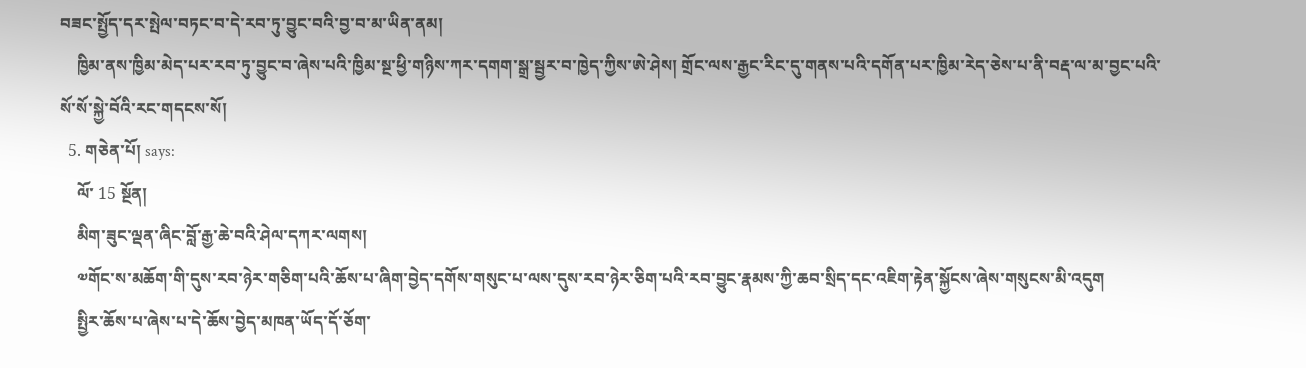བཟང་སྤྱོད་དར་སྤེལ་བཏང་བ་དེ་རབ་ཏུ་བྱུང་བའི་བྱ་བ་མ་ཡིན་ནམ།
    ཁྱིམ་ནས་ཁྱིམ་མེད་པར་རབ་ཏུ་བྱུང་བ་ཞེས་པའི་ཁྱིམ་སྔ་ཕྱི་གཉིས་ཀར་དགག་སྒྲ་སྦྱར་བ་ཁྱེད་ཀྱིས་ཨེ་ཤེས། གྲོང་ལས་རྒྱང་རིང་དུ་གནས་པའི་དགོན་པར་ཁྱིམ་རེད་ཅེས་པ་ནི་བརྡ་ལ་མ་བྱང་པའི་སོ་སོ་སྐྱེ་བོའི་རང་གདངས་སོ།
  5. གཅེན་པོ། says:
    ལོ་ 15 སྔོན།
    མིག་ཟུང་ལྡན་ཞིང་བློ་རྒྱ་ཆེ་བའི་ཤེལ་དཀར་ལགས།
    ༧གོང་ས་མཆོག་གི་དུས་རབ་ཉེར་གཅིག་པའི་ཆོས་པ་ཞིག་བྱེད་དགོས་གསུང་པ་ལས་དུས་རབ་ཉེར་ཅིག་པའི་རབ་བྱུང་རྣམས་ཀྱི་ཆབ་སྲིད་དང་འཇིག་རྟེན་སྐྱོངས་ཞེས་གསུངས་མི་འདུག
    སྤྱིར་ཆོས་པ་ཞེས་པ་དེ་ཆོས་བྱེད་མཁན་ཡོད་དོ་ཅོག་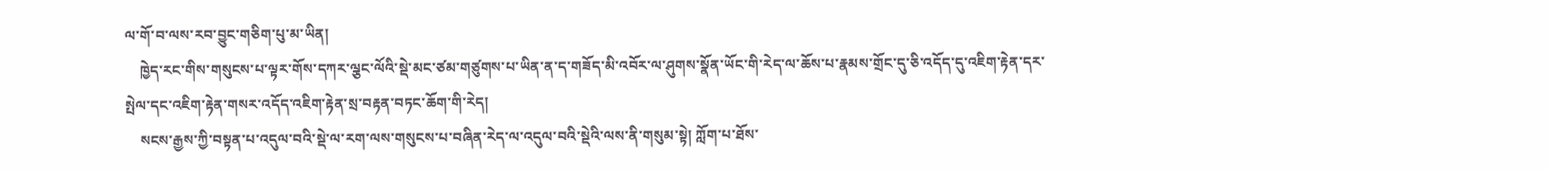ལ་གོ་བ་ལས་རབ་བྱུང་གཅིག་པུ་མ་ཡིན།
    ཁྱེད་རང་གིས་གསུངས་པ་ལྟར་གོས་དཀར་ལྕང་ལོའི་སྡེ་མང་ཙམ་གཙུགས་པ་ཡིན་ན་ད་གཟོད་མི་འབོར་ལ་ཤུགས་སྣོན་ཡོང་གི་རེད་ལ་ཆོས་པ་རྣམས་གྲོང་དུ་ཅི་འདོད་དུ་འཇིག་རྟེན་དར་སྤེལ་དང་འཇིག་རྟེན་གསར་འདོད་འཇིག་རྟེན་སྲ་བརྟན་བཏང་ཆོག་གི་རེད།
    སངས་རྒྱས་ཀྱི་བསྟན་པ་འདུལ་བའི་སྡེ་ལ་རག་ལས་གསུངས་པ་བཞིན་རེད་ལ་འདུལ་བའི་སྡེའི་ལས་ནི་གསུམ་སྟེ། ཀློག་པ་ཐོས་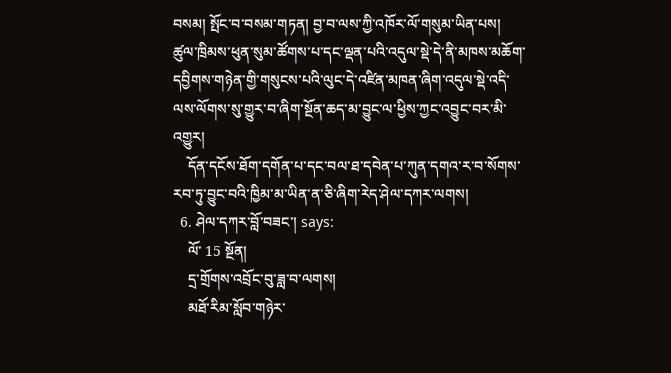བསམ། སྤོང་བ་བསམ་གཏན། བྱ་བ་ལས་ཀྱི་འཁོར་ལོ་གསུམ་ཡིན་པས། ཚུལ་ཁྲིམས་ཕུན་སུམ་ཚོགས་པ་དང་ལྡན་པའི་འདུལ་སྡེ་དེ་ནི་མཁས་མཆོག་དབྱིགས་གཉེན་གྱི་གསུངས་པའི་ལུང་དེ་འཛིན་མཁན་ཞིག་འདུལ་སྡེ་འདི་ལས་ལོགས་སུ་གྱུར་བ་ཞིག་སྔོན་ཆད་མ་བྱུང་ལ་ཕྱིས་ཀྱང་འབྱུང་བར་མི་འགྱུར།
    དོན་དངོས་ཐོག་དགོན་པ་དང་བལ་ཐ་དབེན་པ་ཀུན་དགའ་ར་བ་སོགས་རབ་ཏུ་བྱུང་བའི་ཁྱིམ་མ་ཡིན་ན་ཅི་ཞིག་རེད་ཤེལ་དཀར་ལགས།
  6. ཤེལ་དཀར་བློ་བཟང་། says:
    ལོ་ 15 སྔོན།
    དྲ་གྲོགས་འབྲོང་བུ་ཟླ་བ་ལགས།
    མཐོ་རིམ་སློབ་གཉེར་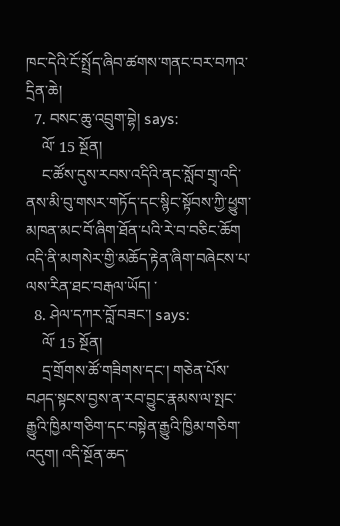ཁང་དེའི་ངོ་སྤྲོད་ཞིབ་ཚགས་གནང་བར་བཀའ་དྲིན་ཆེ།
  7. བསང་ཆུ་འབྲུག་བྷེ། says:
    ལོ་ 15 སྔོན།
    ང་ཚོས་དུས་རབས་འདིའི་ནང་སློབ་གྲྭ་འདི་ནས་མི་བུ་གསར་གཏོད་དང་སྙིང་སྟོབས་ཀྱི་ཕྱུག་མཁན་མང་བོ་ཞིག་ཐོན་པའི་རེ་བ་བཅིང་ཆོག འདི་ནི་མགསེར་གྱི་མཆོད་རྟེན་ཞིག་བཞེངས་པ་ལས་རིན་ཐང་བརྒལ་ཡོད། ་
  8. ཤེལ་དཀར་བློ་བཟང་། says:
    ལོ་ 15 སྔོན།
    དྲ་གྲོགས་ཚོ་གཟིགས་དང་། གཅེན་པོས་བཤད་སྟངས་བྱས་ན་རབ་བྱུང་རྣམས་ལ་སྤང་རྒྱུའི་ཁྱིམ་གཅིག་དང་བསྟེན་རྒྱུའི་ཁྱིམ་གཅིག་འདུག། འདི་སྔོན་ཆད་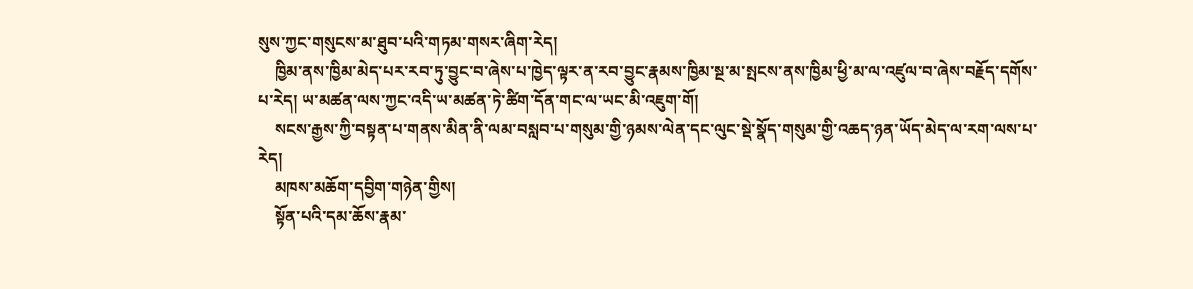སུས་ཀྱང་གསུངས་མ་ཐུབ་པའི་གཏམ་གསར་ཞིག་རེད།
    ཁྱིམ་ནས་ཁྱིམ་མེད་པར་རབ་ཏུ་བྱུང་བ་ཞེས་པ་ཁྱེད་ལྟར་ན་རབ་བྱུང་རྣམས་ཁྱིམ་སྔ་མ་སྤངས་ནས་ཁྱིམ་ཕྱི་མ་ལ་འཛུལ་བ་ཞེས་བརྗོད་དགོས་པ་རེད། ཡ་མཚན་ལས་ཀྱང་འདི་ཡ་མཚན་ཏེ་ཚིག་དོན་གང་ལ་ཡང་མི་འཇུག་གོ།
    སངས་རྒྱས་ཀྱི་བསྟན་པ་གནས་མིན་ནི་ལམ་བསླབ་པ་གསུམ་གྱི་ཉམས་ལེན་དང་ལུང་སྡེ་སྣོད་གསུམ་གྱི་འཆད་ཉན་ཡོད་མེད་ལ་རག་ལས་པ་རེད།
    མཁས་མཆོག་དབྱིག་གཉེན་གྱིས།
    སྟོན་པའི་དམ་ཆོས་རྣམ་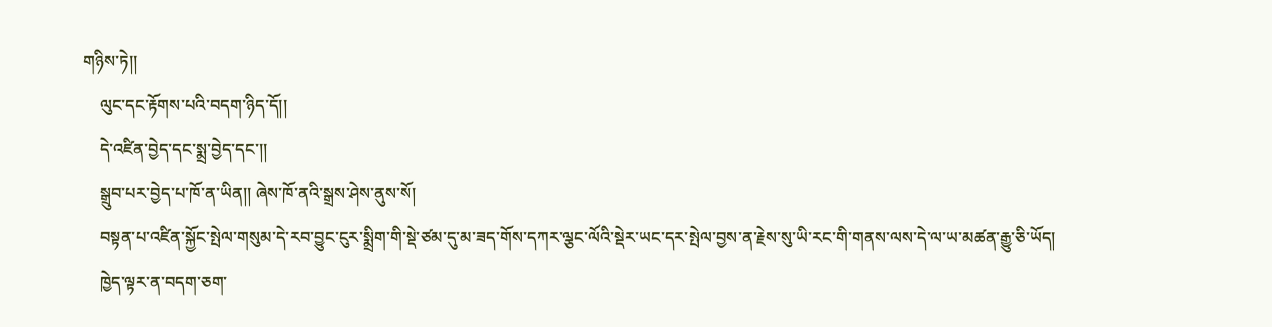གཉིས་ཏེ།།
    ལུང་དང་རྟོགས་པའི་བདག་ཉིད་དོ།།
    དེ་འཛིན་བྱེད་དང་སྨྲ་བྱེད་དང་།།
    སྒྲུབ་པར་བྱེད་པ་ཁོ་ན་ཡིན།། ཞེས་ཁོ་ནའི་སྒྲས་ཤེས་ནུས་སོ།
    བསྟན་པ་འཛིན་སྐྱོང་སྤེལ་གསུམ་དེ་རབ་བྱུང་ངུར་སྨྲིག་གི་སྡེ་ཙམ་དུ་མ་ཟད་གོས་དཀར་ལྕང་ལོའི་སྡེར་ཡང་དར་སྤེལ་བྱས་ན་རྗེས་སུ་ཡི་རང་གི་གནས་ལས་དེ་ལ་ཡ་མཚན་རྒྱུ་ཅི་ཡོད།
    ཁྱེད་ལྟར་ན་བདག་ཅག་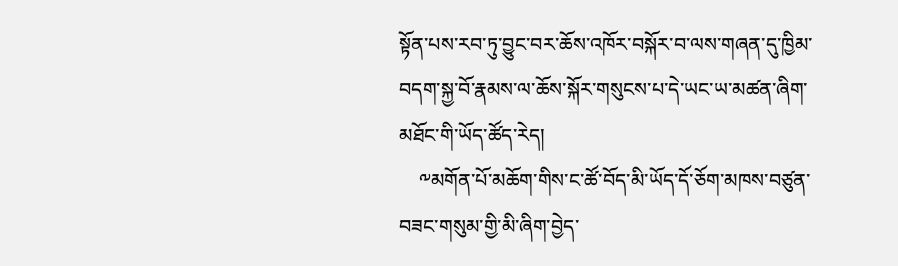སྟོན་པས་རབ་ཏུ་བྱུང་བར་ཆོས་འཁོར་བསྐོར་བ་ལས་གཞན་དུ་ཁྱིམ་བདག་སྐྱ་བོ་རྣམས་ལ་ཆོས་སྐོར་གསུངས་པ་དེ་ཡང་ཡ་མཚན་ཞིག་མཐོང་གི་ཡོད་ཚོད་རེད།
    ༸མགོན་པོ་མཆོག་གིས་ང་ཚོ་བོད་མི་ཡོད་དོ་ཅོག་མཁས་བཙུན་བཟང་གསུམ་གྱི་མི་ཞིག་བྱེད་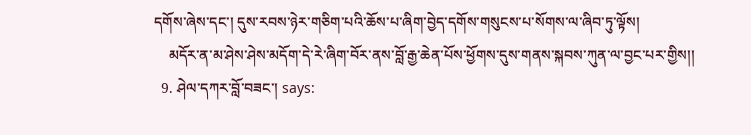དགོས་ཞེས་དང་། དུས་རབས་ཉེར་གཅིག་པའི་ཆོས་པ་ཞིག་བྱེད་དགོས་གསུངས་པ་སོགས་ལ་ཞིབ་ཏུ་ལྟོས།
    མདོར་ན་མ་ཤེས་ཤེས་མདོག་དེ་རེ་ཞིག་བོར་ནས་བློ་རྒྱ་ཆེན་པོས་ཕྱོགས་དུས་གནས་སྐབས་ཀུན་ལ་བྱང་པར་གྱིས།།
  9. ཤེལ་དཀར་བློ་བཟང་། says: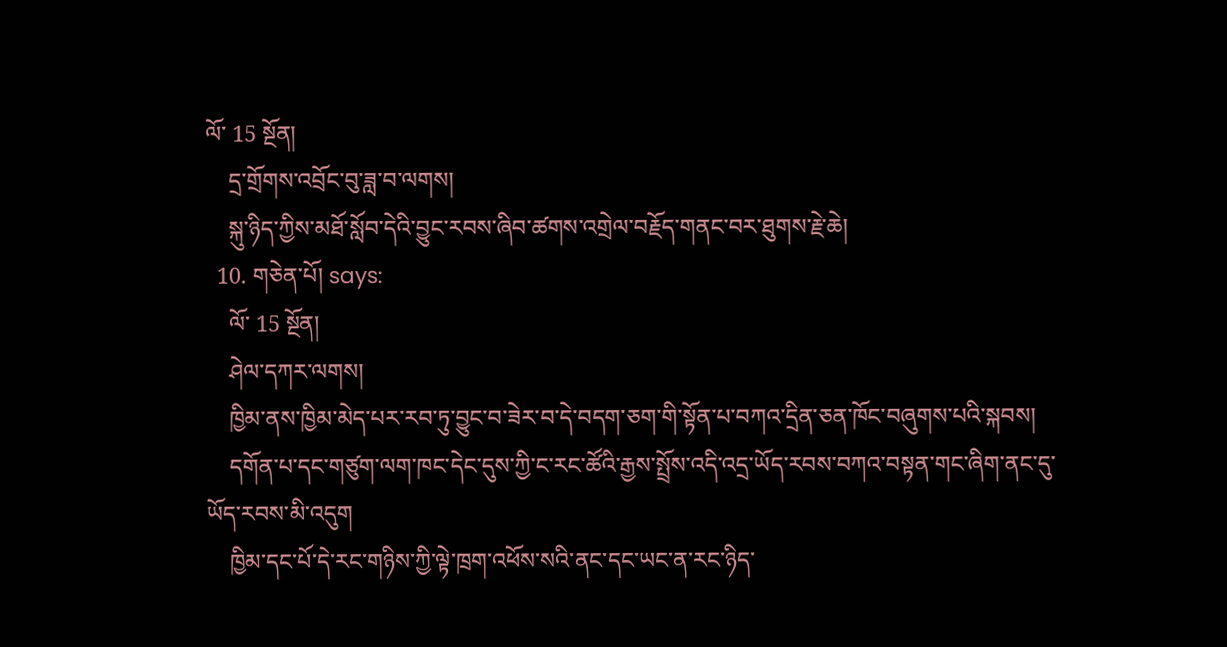ལོ་ 15 སྔོན།
    དྲ་གྲོགས་འབྲོང་བུ་ཟླ་བ་ལགས།
    སྐུ་ཉིད་ཀྱིས་མཐོ་སློབ་དེའི་བྱུང་རབས་ཞིབ་ཚགས་འགྲེལ་བརྗོད་གནང་བར་ཐུགས་རྗེ་ཆེ།
  10. གཅེན་པོ། says:
    ལོ་ 15 སྔོན།
    ཤེལ་དཀར་ལགས།
    ཁྱིམ་ནས་ཁྱིམ་མེད་པར་རབ་ཏུ་བྱུང་བ་ཟེར་བ་དེ་བདག་ཅག་གི་སྟོན་པ་བཀའ་དྲིན་ཅན་ཁོང་བཞུགས་པའི་སྐབས།
    དགོན་པ་དང་གཙུག་ལག་ཁང་དེང་དུས་ཀྱི་ང་རང་ཚོའི་རྒྱས་སྤྲོས་འདི་འདྲ་ཡོད་རབས་བཀའ་བསྟན་གང་ཞིག་ནང་དུ་ཡོད་རབས་མི་འདུག
    ཁྱིམ་དང་པོ་དེ་རང་གཉིས་ཀྱི་ལྟེ་ཁྲག་འཕོས་སའི་ནང་དང་ཡང་ན་རང་ཉིད་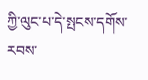ཀྱི་ལུང་པ་དེ་སྤངས་དགོས་རབས་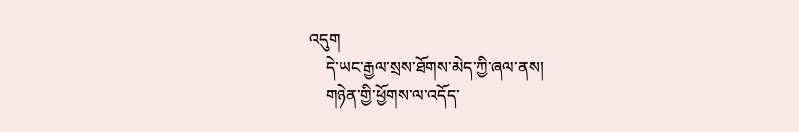འདུག
    དེ་ཡང་རྒྱལ་སྲས་ཐོགས་མེད་ཀྱི་ཞལ་ནས།
    གཉེན་གྱི་ཕྱོགས་ལ་འདོད་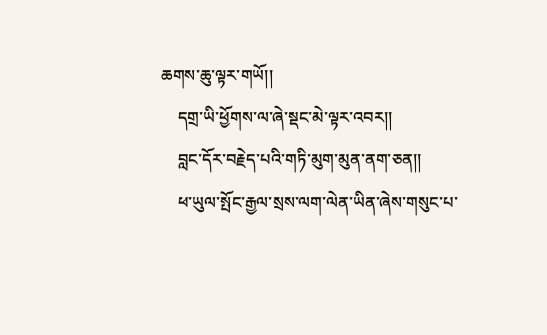ཆགས་ཆུ་ལྟར་གཡོ།།
    དགྲ་ཡི་ཕྱོགས་ལ་ཞེ་སྡང་མེ་ལྟར་འབར།།
    བླང་དོར་བརྗེད་པའི་གཏི་མུག་མུན་ནག་ཅན།།
    ཕ་ཡུལ་སྤོང་རྒྱལ་སྲས་ལག་ལེན་ཡིན་ཞེས་གསུང་པ་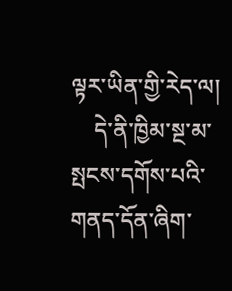ལྟར་ཡིན་གྱི་རེད་ལ།
    དེ་ནི་ཁྱིམ་སྔ་མ་སྤངས་དགོས་པའི་གནད་དོན་ཞིག་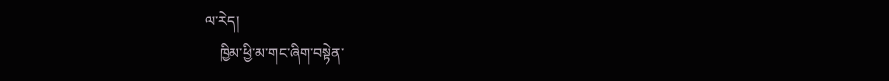ལ་རེད།
    ཁྱིམ་ཕྱི་མ་གང་ཞིག་བསྟེན་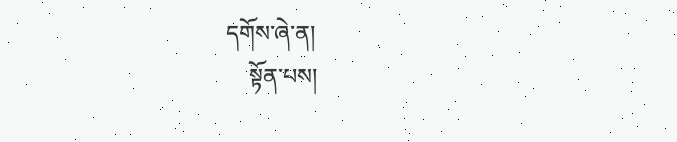དགོས་ཞེ་ན།
    སྟོན་པས།